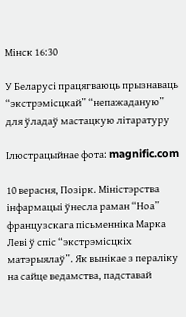Мінск 16:30

У Беларусі працягваюць прызнаваць “экстрэмісцкай” “непажаданую” для ўладаў мастацкую літаратуру

Ілюстрацыйнае фота: magnific.com

10 верасня, Позірк. Міністэрства інфармацыі ўнесла раман “Ноа” французскага пісьменніка Марка Леві ў спіс “экстрэмісцкіх матэрыялаў”. Як вынікае з пераліку на сайце ведамства, падставай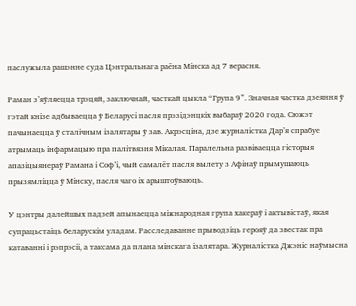паслужыла рашэнне суда Цэнтральнага раёна Мінска ад 7 верасня.

Раман з’яўляецца трэцяй, заключнай, часткай цыкла “Група 9”. Значная частка дзеяння ў гэтай кнізе адбываецца ў Беларусі пасля прэзідэнцкіх выбараў 2020 года. Сюжэт пачынаецца ў сталічным ізалятары ў зав. Акрэсціна, дзе журналістка Дар’я спрабуе атрымаць інфармацыю пра палітвязня Мікалая. Паралельна развіваецца гісторыя апазіцыянераў Рамана і Соф’і, чый самалёт пасля вылету з Афінаў прымушаюць прызямліцца ў Мінску, пасля чаго іх арыштоўваюць.

У цэнтры далейшых падзей апынаецца міжнародная група хакераў і актывістаў, якая супрацьстаіць беларускім уладам. Расследаванне прыводзіць герояў да звестак пра катаванні і рэпрэсіі, а таксама да плана мінскага ізалятара. Журналістка Джэніс наўмысна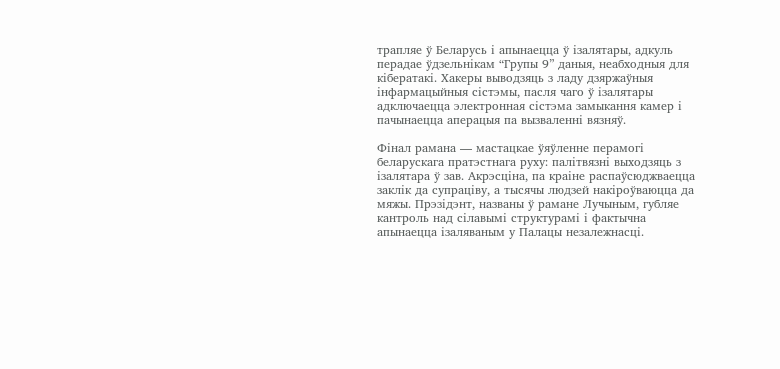трапляе ў Беларусь і апынаецца ў ізалятары, адкуль перадае ўдзельнікам “Групы 9” даныя, неабходныя для кібератакі. Хакеры выводзяць з ладу дзяржаўныя інфармацыйныя сістэмы, пасля чаго ў ізалятары адключаецца электронная сістэма замыкання камер і пачынаецца аперацыя па вызваленні вязняў.

Фінал рамана — мастацкае ўяўленне перамогі беларускага пратэстнага руху: палітвязні выходзяць з ізалятара ў зав. Акрэсціна, па краіне распаўсюджваецца заклік да супраціву, а тысячы людзей накіроўваюцца да мяжы. Прэзідэнт, названы ў рамане Лучыным, губляе кантроль над сілавымі структурамі і фактычна апынаецца ізаляваным у Палацы незалежнасці.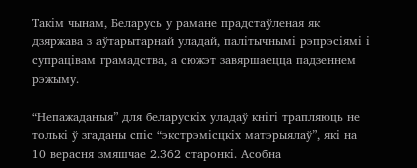Такім чынам, Беларусь у рамане прадстаўленая як дзяржава з аўтарытарнай уладай, палітычнымі рэпрэсіямі і супрацівам грамадства, а сюжэт завяршаецца падзеннем рэжыму.

“Непажаданыя” для беларускіх уладаў кнігі трапляюць не толькі ў згаданы спіс “экстрэмісцкіх матэрыялаў”, які на 10 верасня змяшчае 2.362 старонкі. Асобна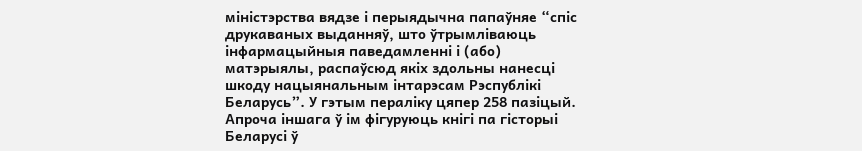міністэрства вядзе і перыядычна папаўняе “спіс друкаваных выданняў, што ўтрымліваюць інфармацыйныя паведамленні і (або) матэрыялы, распаўсюд якіх здольны нанесці шкоду нацыянальным інтарэсам Рэспублікі Беларусь”. У гэтым пераліку цяпер 258 пазіцый. Апроча іншага ў ім фігуруюць кнігі па гісторыі Беларусі ў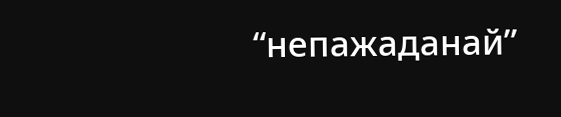“непажаданай”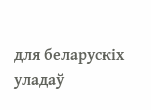для беларускіх уладаў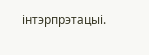інтэрпрэтацыі.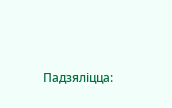Падзяліцца: